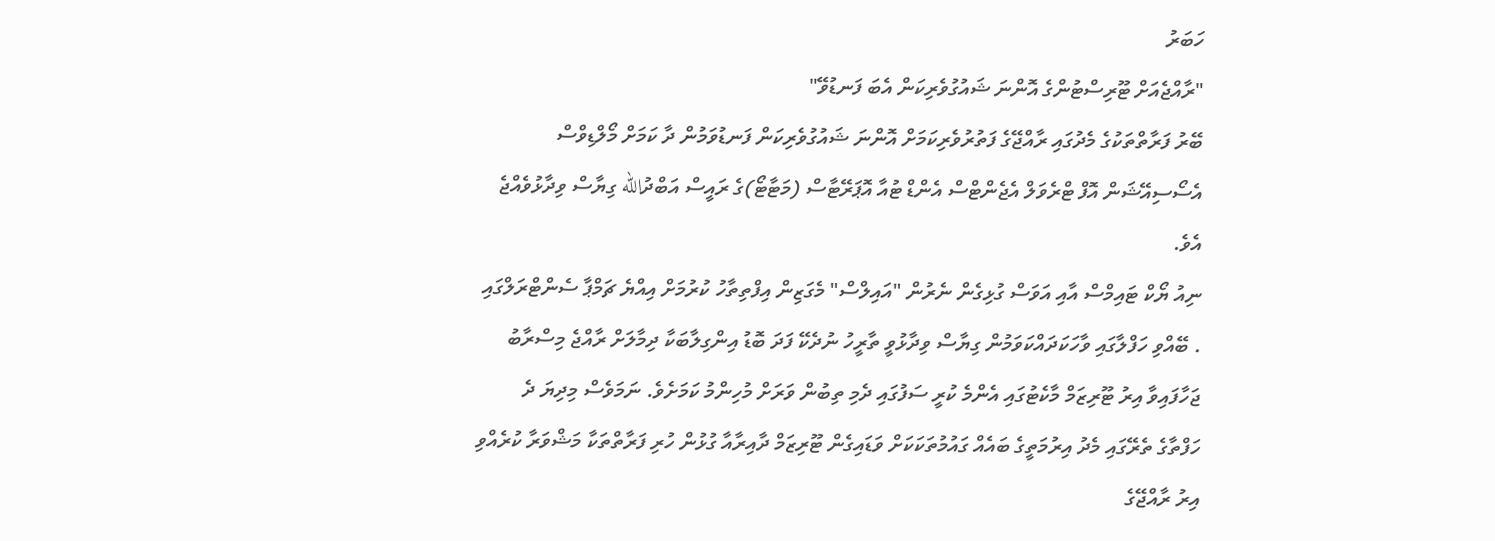ހަބަރު
"ރާއްޖެއަށް ޓޫރިސްޓުންގެ އޮންނަ ޝައުގުވެރިކަން އެބަ ފަނޑުވޭ"
ބޭރު ފަރާތްތަކުގެ މެދުގައި ރާއްޖޭގެ ފަތުރުވެރިކަމަށް އޮންނަ ޝައުގުވެރިކަން ފަނޑުވަމުން ދާ ކަމަށް މޯލްޑިވްސް އެސޯސިއޭޝަން އޮފް ޓްރެވަލް އެޖެންޓްސް އެންޑް ޓުއާ އޮޕަރޭޓާސް (މަޓާޓޯ)ގެ ރައީސް އަބްދުالله ގިޔާސް ވިދާޅުވެއްޖެ އެވެ.
ނިއު ޔޯކް ޓައިމްސް އާއި އަވަސް ގުޅިގެން ނެރުން "އައިލްސް" މެގަޒިން އިފްތިތާހު ކުރުމަށް އިއްޔެ ޗަމްޕާ ސެންޓްރަލްގައި . ބޭއްވި ހަފްލާގައި ވާހަކަދައްކަވަމުން ގިޔާސް ވިދާޅުވީ ތާރީހު ނުދެކޭ ފަދަ ބޮޑު އިންގިލާބަކާ ދިމާލަށް ރާއްޖެ މިސްރާބު ޖަހާފައިވާ އިރު ޓޫރިޒަމް މާކެޓުގައި އެންމެ ކުރީ ސަފުގައި ދެމި ތިބުން ވަރަށް މުހިންމު ކަމަށެވެ. ނަމަވެސް މިދިޔަ ދެ ހަފްތާގެ ތެރޭގައި މެދު އިރުމަތީގެ ބައެއް ގައުމުތަކަކަށް ވަޑައިގެން ޓޫރިޒަމް ދާއިރާއާ ގުޅުން ހުރި ފަރާތްތަކާ މަޝްވަރާ ކުރެއްވި އިރު ރާއްޖޭގެ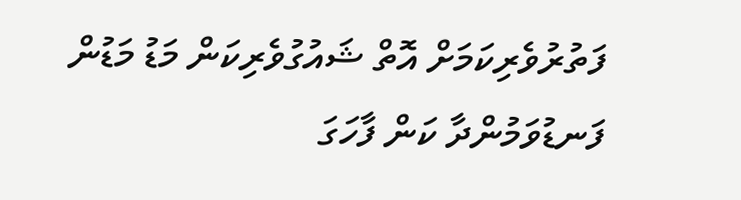ފަތުރުވެރިކަމަށް އޮތް ޝައުގުވެރިކަން މަޑު މަޑުން ފަނޑުވަމުންދާ ކަން ފާހަގަ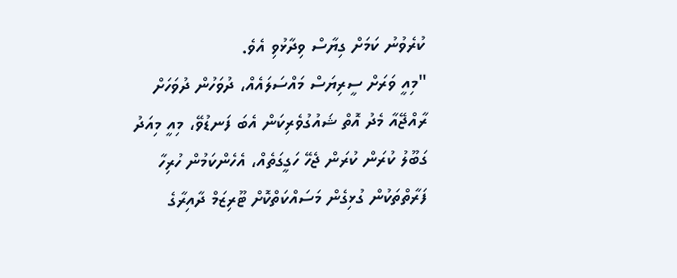ކުރެވުނު ކަމަށް ގިޔާސް ވިދާޅުވި އެވެ.
"މިއީ ވަރަށް ސީރިޔަސް މައްސަލައެއް، ދުވަހުން ދުވަހަށް ރާއްޖޭއާ މެދު އޮތް ޝައުގުވެރިކަން އެބަ ފަނޑުވޭ، މިއީ މިއަދު ގަބޫލު ކުރަން ކުރަން ޖެހޭ ހަގީގަތެއް، އެހެންކަމުން ހުރިހާ ފަރާތްތަކުން ގުޅިގެން މަސައްކަތްކޮށް ޓޫރިޒަމް ދާއިރާގެ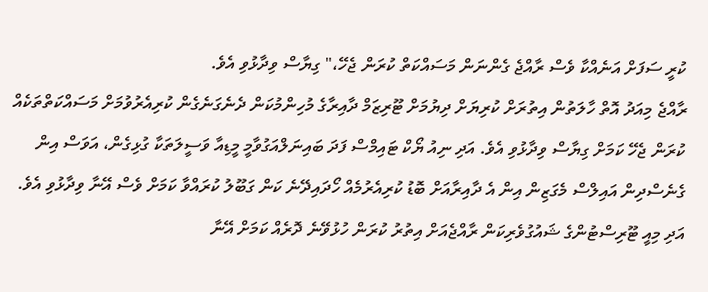ކުރީ ސަފަށް އަނެއްކާ ވެސް ރާއްޖެ ގެންނަން މަސައްކަތް ކުރަން ޖެހޭ،" ގިޔާސް ވިދާޅުވި އެވެ.
ރާއްޖެ މިއަދު އޮތް ހާލަތުން އިތުރަށް ކުރިޔަށް ދިޔުމަށް ޓޫރިޒަމް ދާއިރާގެ މުހިންމުކަން ދެނެގަނެގެން ކުރިއެރުވުމަށް މަސައްކަތްތަކެއް ކުރަން ޖެހޭ ކަމަށް ގިޔާސް ވިދާޅުވި އެވެ. އަދި ނިއު ޔޯކް ޓައިމްސް ފަދަ ބައިނަލްއަގުވާމީ މީޑިއާ ވަސީލަތަކާ ގުޅިގެން، އަވަސް އިން ގެނެސްދިން އައިލްސް މެގަޒިން އިން އެ ދާއިރާއަށް ބޮޑު ކުރިއެރުމެއް ހޯދައިދޭނެ ކަން ގަބޫލު ކުރައްވާ ކަމަށް ވެސް އޭނާ ވިދާޅުވި އެވެ. އަދި މިއީ ޓޫރިސްޓުންގެ ޝައުގުވެރިކަން ރާއްޖެއަށް އިތުރު ކުރަން ހުޅުވޭނެ ދޮރެއް ކަމަށް އޭނާ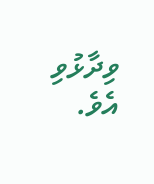ވިދާޅުވި އެވެ.